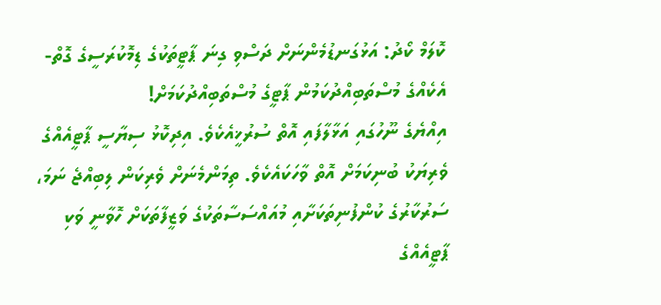ކޮލަމް ކޯދު: އަޅުގަނޑުމެންނަށް ދަސްވި ގިނަ ޕާޓީތަކުގެ ޑިމޮކުރަސީގެ ގޮތް- އެކެއްގެ މުސްތަބިއްދުކަމުން ޕާޓީގެ މުސްތަބިއްދުކަމަށް!
އިއްޔެގެ ނޫހުގައި އަޅާލާފައި އޮތް ސުރުޚީއެކެވެ. އިދިކޮޅު ސިޔާސީ ޕާޓީއެއްގެ ވެރިޔަކު ބުނިކަމަށް އޮތް ވާހަކައެކެވެ. ތިމަންމެނަށް ވެރިކަން ލިބިއްޖެ ނަމަ، ސަރުކާރުގެ ކުންފުނިތަކަށާއި މުއައްސަސާތަކުގެ ވަޒީފާތަކަށް ހޮވާނީ ވަކި ޕާޓީއެއްގެ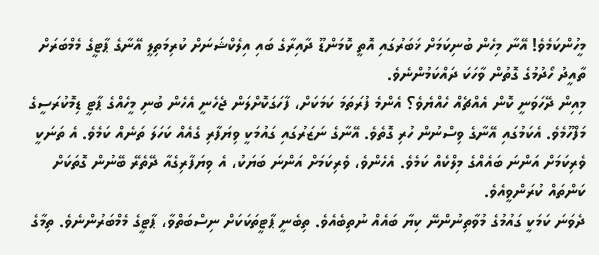މީހުންކަމެވެ! އޭނާ މިހެން ބުނިކަމަށް ޚަބަރުގައި އޮތީ ކޮމަންޑޫ ދާއިރާގެ ބައި އިލެކްޝަނަށް ކުރިމަތިލީ އޭނާގެ ޕާޓީގެ މެމްބަރަށް ތާއީދު ހޯދުމުގެ ގޮތުން ވާހަކަ ދައްކަމުންނެވެ.
މިއިން ދޭހަވަނީ ކޮން އެއްޗެއް ހެއްޔެވެ؟ އެންމެ ފުރަތަމަ ކަމަކަށް، ފާހަގަކޮށްލަން ޖެހެނީ އެހެން ބުނި މީހެއްގެ ޕާޓީ ޑިމޮކުރަސީގެ މަފްހޫމެވެ. އެކަމުގައި އޭނާގެ ވިސްނުން ހުރި ގޮތެވެ. އޭނާގެ ނަޒަރުގައި ގައުމަކީ ވިޔަފާރި ގެއެއް ކަހަލަ ތަނެއް ކަމެވެ. އެ ތަނަކީ ވެރިކަމަށް އަންނަ ބައެއްގެ މިލްކެއް ކަމެވެ. އެހެންވެ، ވެރިކަމަށް އަންނަ ބަޔަކު، އެ ވިޔަފާރިގެއާ ދޭތެރޭ ބޭނުން ގޮތަކަށް ކަންތައް ކުރަންވީއެވެ.
ދެވަނަ ކަމަކީ ގައުމުގެ މުވާތިނުންނޭ ކިޔާ ބައެއް ނުތިބެއެވެ. ތިބެނީ ޕާޓީތަކަކަށް ނިސްބަތްވާ، ޕާޓީގެ މެމްބަރުންނެވެ. ތިމާގެ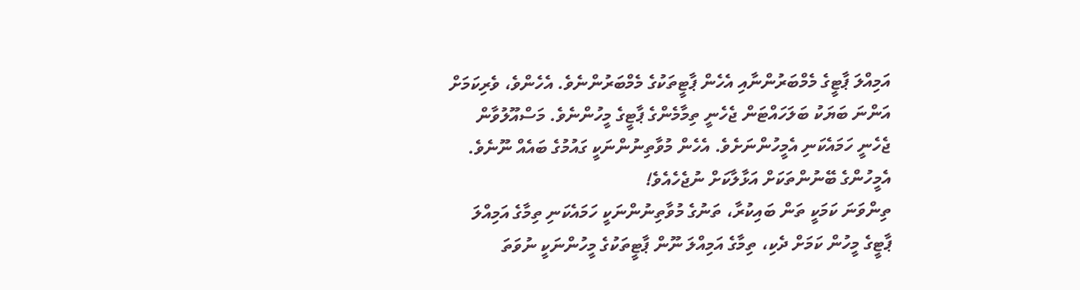އަމިއްލަ ޕާޓީގެ މެމްބަރުންނާއި އެހެން ޕާޓީތަކުގެ މެމްބަރުންނެވެ. އެހެންވެ، ވެރިކަމަށް އަންނަ ބަޔަކު ބަލަހައްޓަން ޖެހެނީ ތިމާމެންގެ ޕާޓީގެ މީހުންނެވެ. މަސްއޫލުވާން ޖެހެނީ ހަމައެކަނި އެމީހުންނަށެވެ. އެހެން މުވާތިނުންނަކީ ގައުމުގެ ބައެއް ނޫނެވެ. އެމީހުންގެ ބޭނުންތަކަށް އަޅާލާކަށް ނުޖެހެއެވެ!
ތިންވަނަ ކަމަކީ ތަން ބައިކުރާ، ތަނުގެ މުވާތިނުންނަކީ ހަމައެކަނި ތިމާގެ އަމިއްލަ ޕާޓީގެ މީހުން ކަމަށް ދެކި، ތިމާގެ އަމިއްލަ ނޫން ޕާޓީތަކުގެ މީހުންނަކީ ނުވަތަ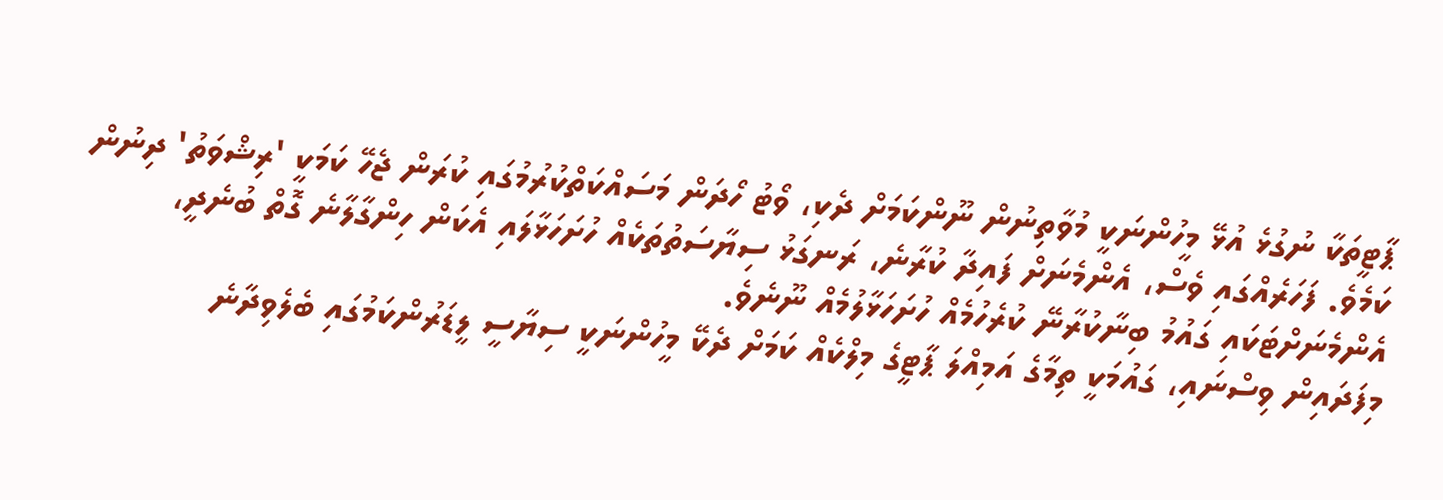ޕާޓީތަކާ ނުގުޅެ އުޅޭ މީހުންނަކީ މުވާތިނުން ނޫންކަމަށް ދެކި، ވޯޓު ހޯދަން މަސައްކަތްކުރުމުގައި ކުރަން ޖެހޭ ކަމަކީ 'ރިޝްވަތު' ދިނުން ކަމެވެ. ފަހަރެއްގައި ވެސް، އެންމެނަށް ފައިދާ ކުރާނެ، ރަނގަޅު ސިޔާސަތުތަކެއް ހުށަހަޅާލައި އެކަން ހިންގާލާނެ ގޮތް ބުނެދީ، އެންމެނަށްޓަކައި ގައުމު ބިނާކުރާނޭ ކުރެހުމެއް ހުށަހަޅާލުމެއް ނޫނެވެ.
މިފަދައިން ވިސްނައި، ގައުމަކީ ތިމާގެ އަމިއްލަ ޕާޓީގެ މިލްކެއް ކަމަށް ދެކޭ މީހުންނަކީ ސިޔާސީ ލީޑަރުންކަމުގައި ބެލެވިދާނެ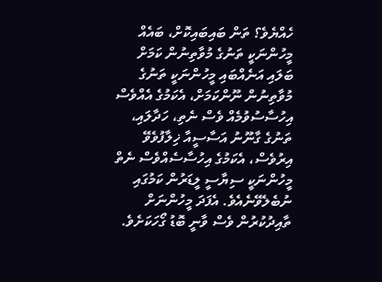ހެއްޔެވެ؟ ތަން ބައިބައިކޮށް، ބައެއް މީހުންނަކީ ތަނުގެ މުވާތިނުން ކަމަށް ބަލައި އަނެއްބައި މީހުންނަކީ ތަނުގެ މުވާތިނުން ނޫންކަމަށް، އެކަމުގެ އެއްވެސް އިހުސާސުވުމެއް ވެސް ނެތި، ހަދާލައި، ތަނުގެ ގާނޫނު އަސާސީއާ ޚިލާފުވެވޭ އިރުވެސް، އެކަމުގެ އިހުސާސެއްވެސް ނެތް މީހުންނަކީ ސިޔާސީ ލީޑަރުން ކަމުގައި ނުބެލެވޭނެއެވެ. އެފަދަ މީހުންނަށް ތާއިދުކުރުން ވެސް ވާނީ ބޮޑު ގޯހަކަށެވެ.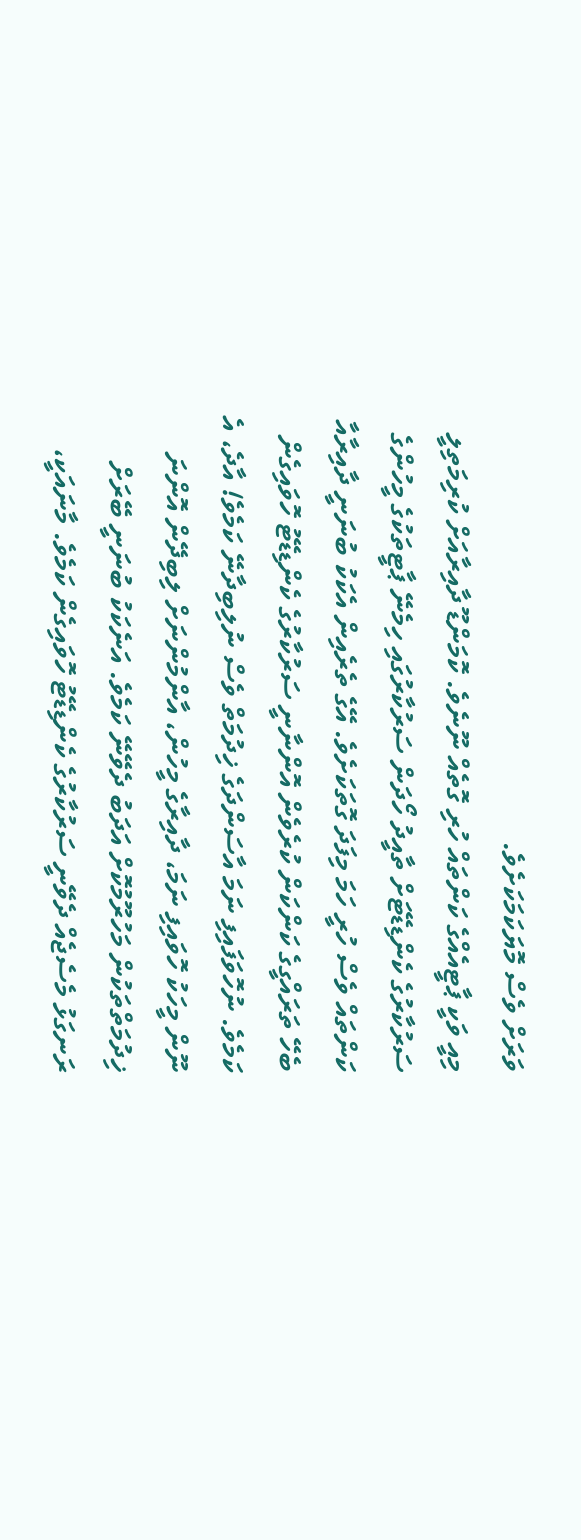ވަރަށް ވެސް މޮޔަކަމަކަށެވެ.
މިއީ ވަކީ ޕާޓީއެއްގެ ކަންތައް ހުރި ގޮތެއް ނޫނެވެ. ކޮމަންޑޫ ދާއިރާއަށް ކުރިމަތިލީ ސަރުކާރުގެ ކެންޑިޑޭޓަށް ތާއީދު ހޯދަން ސަރުކާރުގައި ހިމެނޭ ޕާޓީތަކުގެ މީހުންގެ ކަންތައް ވެސް ހުރީ ހަމަ މިފަދަ ގޮތަކަށެވެ. އޭގެ ތެރެއިން އެކަކު ބުނަނީ ދާއިރާއާ ބެހޭ ތަރައްގީގެ ކަންކަން ކުރެވެން އޮންނާނީ ސަރުކާރުގެ ކެންޑިޑޭޓު ހޮވައިގެން ކަމެވެ. ނުހޮވަފައިފި ނަމަ އާސަންދަގެ ޚިދުމަތް ވެސް ނުލިބިދާނޭ ކަމެވެ! އާދެ، އެ ނޫން މީހަކު ހޮވައިފި ނަމަ، ދާއިރާގެ މީހުން، އާންމުންނަށް ލިބިދޭން އޮންނަ ޚިދުމަތްތަކުން މަހުރޫމުކޮށް އަދަބު ދެވޭނޭ ކަމެވެ. އަނެކަކު ބުނަނީ ބޭރަށް ރަނގަޅު މެސެޖެއް ދެވޭނީ ސަރުކާރުގެ ކެންޑިޑޭޓު ހޮވައިގެން ކަމެވެ. މާނައަކީ،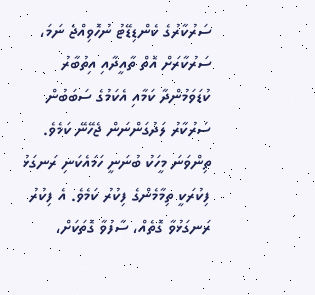ސަރުކާރުގެ ކެންޑިޑޭޓު ނުހޮވިއްޖެ ނަމަ، ސަރުކާރަށް އޮތް ތާއީދާއި އިތުބާރު ކުޑަވަމުންދާ ކަމާއި އެކަމުގެ ސަބަބުން ސަރުކާރު ލަދުގަންނަން ޖެހޭނޭ ކަމެވެ. ތިންވަނަ މީހަކު ބުނަނީ ހަމައެކަނި ރަނގަޅު ފިކުރަކީ ތިމާމެންގެ ފިކުރު ކަމެވެ. އެ ފިކުރު ރަނގަޅުވާ ގޮތެއް، ސާފުވާ ގޮތަކަށް،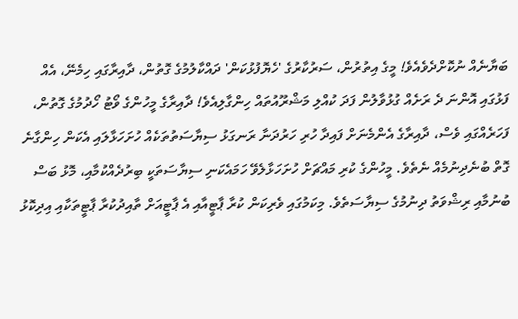ބަޔާނެއް ނުކޮށްދެވެއެވެ! މީގެ އިތުރުން، ސަރުކާރުގެ 'ހެޔޮފުޅުކަން' ދައްކާލުމުގެ ގޮތުން، ދާއިރާގައި ހިމެނޭ، އެއް ފަޅުގައި އޮންނަ ދެ ރަށެއް ގުޅުވާލުން ފަދަ ކުއްލި މަޝްރޫއުތައް ހިންގާލިއެވެ! ދާއިރާގެ މީހުންގެ ވޯޓު ހޯދުމުގެ ގޮތުން، ފަހަރެއްގައި ވެސް، ދާއިރާގެ އެންމެނަށް ފައިދާ ހުރި ހަރުދަނާ ރަނގަޅު ސިޔާސަތުތަކެއް ހުށަހަޅާލައި އެކަން ހިންގާނެ ގޮތް ބުނެދިނުމެއް ނެތެވެ. މީހުންގެ ކުރި މައްޗަށް ހުށަހަޅާލެވޭ ހަމައެކަނި ސިޔާސަތަކީ ބިރުދެއްކުމާއި، މޮޅު ބަސް ބުނުމާއި ރިޝްވަތު ދިނުމުގެ ސިޔާސަތެވެ. މިކަމުގައި ވެރިކަން ކުރާ ޕާޓީއާއި އެ ޕާޓީއަށް ތާއިދުކުރާ ޕާޓީތަކާއި އިދިކޮޅު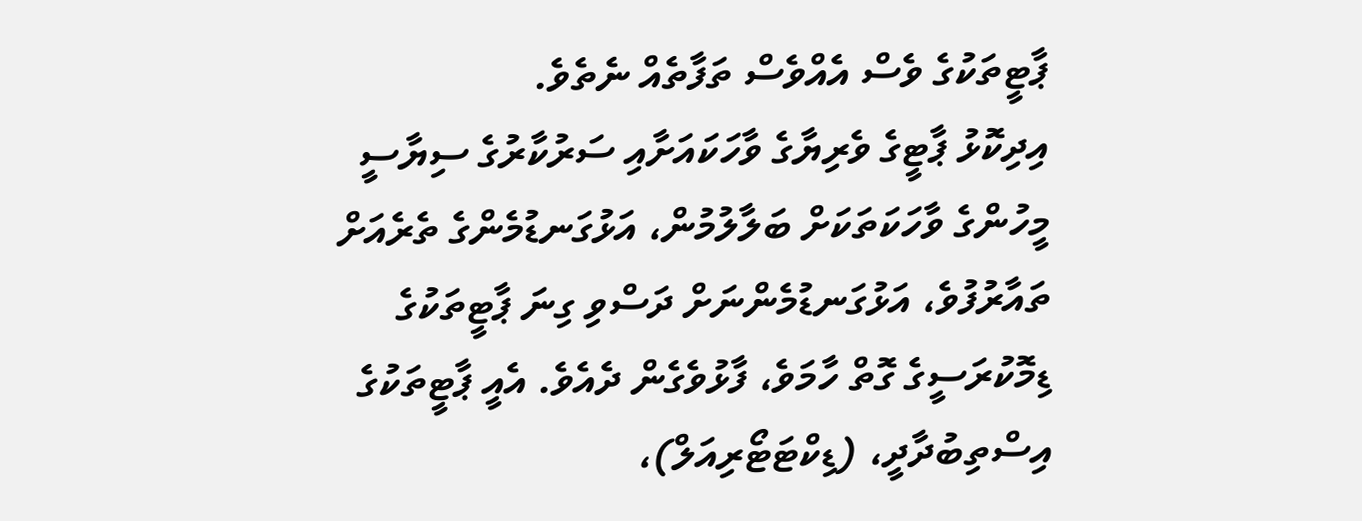ޕާޓީތަކުގެ ވެސް އެއްވެސް ތަފާތެއް ނެތެވެ.
އިދިކޮޅު ޕާޓީގެ ވެރިޔާގެ ވާހަކައަށާއި ސަރުކާރުގެ ސިޔާސީ މީހުންގެ ވާހަކަތަކަށް ބަލާލުމުން، އަޅުގަނޑުމެންގެ ތެރެއަށް ތައާރުފުވެ، އަޅުގަނޑުމެންނަށް ދަސްވި ގިނަ ޕާޓީތަކުގެ ޑިމޮކުރަސީގެ ގޮތް ހާމަވެ، ފާޅުވެގެން ދެއެވެ. އެއީ ޕާޓީތަކުގެ އިސްތިބުދާދީ، (ޑިކްޓަޓޯރިއަލް)،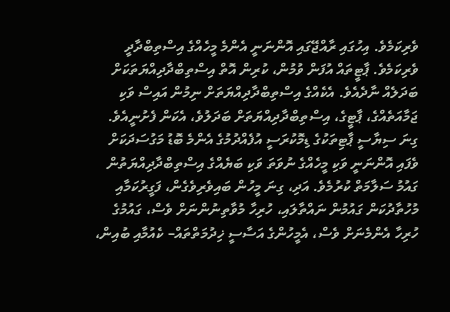ވެރިކަމެވެ. އިހުގައި ރާއްޖޭގައި އޮންނަނީ އެންމެ މީހެއްގެ އިސްތިބްދާދީ ވެރިކަމެވެ. ޕާޓީތައް އުފަން ވުމުން، ކުރިން އޮތް އިސްތިބްދާދިއްޔަތަކަށް ބަދަލެއް ނާދެއެވެ. އެކެއްގެ އިސްތިބްދާދިއްޔަތަށް ނިމުން އައިސް ވަކި ޖަމާއަތެއްގެ، ޕާޓީގެ، އިސްތިބްދާދިއްޔަތަށް ބަދަލުވެ، އެކަން ފެށުނީއެވެ.
ގިނަ ސިޔާސީ ޕާޓިތަކުގެ ޑިމޮކުރަސީ އުފެއްދުމުގެ އެންމެ ބޮޑު މަގުސަދަކަށް ވެފައި އޮންނަނީ ވަކި މީހެއްގެ ނުވަތަ ވަކި ބަޔެއްގެ އިސްތިބްދާދިއްޔަތުން ގައުމު ސަލާމަތް ކުރުމެވެ. އަދި، ގިނަ މީހުން ބައިވެރިވެގެން، ފަގީރުކަމާއި މުހުތާދުކަން ގައުމުން ނައްތާލައި، ހުރިހާ މުވާތިނުންނަށް ވެސް، ގައުމުގެ ހުރިހާ އެންމެނަށް ވެސް، އެމީހުންގެ އަސާސީ ޚިދުމަތްތައް– ކެއުމާއި ބުއިން،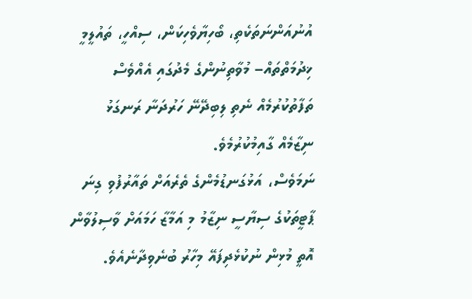އުނުއަންނަތަކެތި، ބޯހިޔާވެހިކަން، ސިއްހީ، ތައުލީމީ ޚިދުމަތްތައް– މުވާތިނުންގެ މެދުގައި އެއްވެސް ތަފާތުކުރުމެއް ނެތި ލިބިދޭނޭ ހަރުދަނާ ރަނގަޅު ނިޒާމެއް ގާއިމުކުރުމެވެ.
ނަމަވެސް، އަޅުގަނޑުމެންގެ ތެރެއަށް ތައާރުފުވި ގިނަ ޕާޓީތަކުގެ ސިޔާސީ ނިޒާމު މި އަމާޒާ ހަމައަށް ވާސިލުވާން އޮތީ މުޅިން ނުކުޅެދިފައޭ މިހާރު ބުނެވިދާނެއެވެ.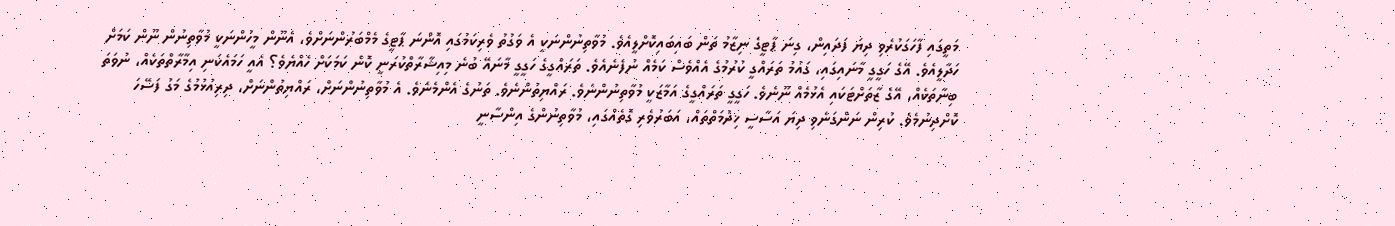މަތީގައި ފާހަގަކުރެވި ދިޔަ ފަދައިން، ގިނަ ޕާޓީގެ ނިޒާމު ތަން ބައިބައިކޮށްލީއެވެ. މުވާތިނުންނަކީ އެ ވަގުތު ވެރިކަމުގައި އޮންނަ ޕާޓީގެ މެމްބަރުންނަށްވެ، އެނޫން މީހުންނަކީ މުވާތިނުން ނޫން ކަމަށް ހަދާލީއެވެ. އޭގެ ހަގީގީ މާނައިގައި، ގައުމު ތަރައްގީ ކުރުމުގެ އެއްވެސް ކަމެއް ނުފެނެއެވެ. ތަރައްގީގެ ހަގީގީ މާނައޭ ބުނެ މިއިޝާރާތްކުރަނީ ކޮން ކަމަކަށް ހެއްޔެވެ؟ އެއީ ހަމައެކަނި އިމާރާތްތަކެއް، ނުވަތަ ބިނާތަކެއް، އޭގެ ޒާތަށްޓަކައި އެޅުމެއް ނޫނެވެ. ހަގީގީ ތަރައްގީގެ އަމާޒަކީ މުވާތިނުންނެވެ. ރައްޔިތުންނެވެ. ތަނުގެ އެންމެނެވެ. އެ މުވާތިނުންނަށް، ރައްޔިތުންނަށް، ދިރިއުޅުމުގެ މަގު ފަސޭހަ ކޮށްދިނުމެވެ. ކުރިން ނަންގަނެވި ދިޔަ އަސާސީ ޚިދުމަތްތައް، އަބަރުވެރި ގޮތެއްގައި، މުވާތިނުންގެ އިންސާނީ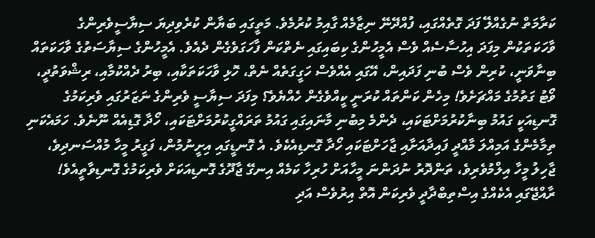ކަރާމަތް ނުގެއްލޭ ފަދަ ގޮތެއްގައި، ފުއްދޭނޭ ނިޒާމެއް ގާއިމު ކުރުމެވެ. މަތީގައި ބަޔާން ކުރެވިދިޔަ ސިޔާސީވެރިންގެ ވާހަކަތަކުން މިފަދަ އިހުސާސެއް ވެސް އެމީހުންގެ ކިބައިގައި ނެތްކަން ފާހަގަވެގެން ދެއެވެ. އެމީހުންގެ ސިޔާސަތުގެ ވާހަކަތައް ބިނާވަނީ، ކުރިން ވެސް ބުނި ފަދައިން، އޭގައި އެއްވެސް ހަގީގަތެއް ނެތް، ހޮޅި ވާހަކަތަކާއި، ބިރު ދެއްކުމާއި، ރިޝްވަތުދީ، ވޯޓު ގަތުމުގެ މައްޗަށެވެ! މިހެން ކަންތައް ކުރަނީ ކީއްވެގެން ހެއްޔެވެ؟ މިފަދަ ސިޔާސީ ވެރިންގެ ނަޒަރުގައި ވެރިކަމުގެ ގޮނޑިއަކީ ގައުމު ބިނާކުރުމަށްޓަކައި، ދެންމެ މިބުނި މާނައިގައި ގައުމު ތަރައްގީކުރުމަށްޓަކައި، ހޯދާ ގޮޑިއެއް ނޫނެވެ. ހަމައެކަނި ތިމާމެންގެ އަމިއްލަ މާއްދީ ފައިދާއަށާއި ޖާހަށްޓަކައި ހޯދާ ގޮނޑިއެކެވެ. އެ ގޮނޑީގައި އިށީނުމުން، ފަގީރު މީހާ މުއްސަނދިވެ، ޖާހިލު މީހާ އިލްމުވެރިވެ، ތަންދޮރު ނުދަންނަ މީހާއަށް ހުރިހާ ކަމެއް އިނގޭ ޖާދޫގެ ގޮނޑިއަކަށް ވެރިކަމުގެ ގޮނޑިވާތީއެވެ! ރާއްޖޭގައި އެކެއްގެ އިސްތިބްދާދީ ވެރިކަން އޮތް އިރުވެސް އަދި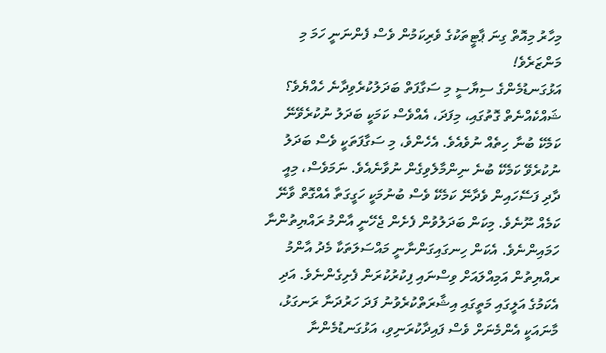މިހާރު މިއޮތް ގިނަ ޕާޓީތަކުގެ ވެރިކަމުން ވެސް ފެންނަނީ ހަމަ މި މަންޒަރެވެ!
އަޅުގަނޑުމެންގެ ސިޔާސީ މި ސަގާފަތް ބަދަލުކުރެވިދާނެ ހެއްޔެވެ؟ ޝައްކެއްނެތް ގޮތުގައި، މިފަދަ، އެއްވެސް ކަމަކީ ބަދަލު ނުކުރެވޭނޭ ކަމެކޭ ބުނާ ހިތެއް ނުވެއެވެ. އެހެންވެ، މި ސަގާފަތަކީ ވެސް ބަދަލު ނުކުރެވޭ ކަމެކޭ ބުނެ ނިންމާލެވިގެން ނުވާނެއެވެ. ނަމަވެސް، މިއީ ދާދި ފަސޭހައިން ވެދާނޭ ކަމެކޭ ވެސް ބުނުމަކީ ހަގީގަތާ އެއްގޮތް ވާނޭ ކަމެއް ނޫނެވެ. މިކަން ބަދަލުވުން ފެށެން ޖެހޭނީ އާންމު ރައްޔިތުންނާ ހަމައިންނެވެ. އެކަން ހިނގައިގަންނާނީ މައްސަލަތަކާ މެދު އާންމު ރއްޔިތުން އަމިއްލައަށް ވިސްނައި ފިކުރުކުރަން ފެށިގެންނެވެ. އަދި އެކަމުގެ އަލީގައި މަތީގައި އިޝާރަތްކުރެވުނު ފަދަ ހަރުދަނާ ރަނގަޅު، މާނައަކީ އެންމެނަށް ވެސް ފައިދާކުރަނިވި، އަޅުގަނޑުމެންނާ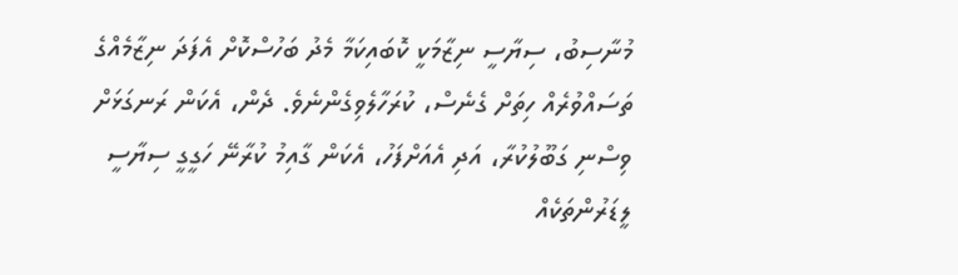މުނާސިބު، ސިޔާސީ ނިޒާމަކީ ކޮބައިކަމާ މެދު ބަހުސްކޮށް އެފަދަ ނިޒާމެއްގެ ތަސައްވުރެއް ހިތަށް ގެނެސް، ކުރަހާލެވިގެންނެވެ. ދެން، އެކަން ރަނގަޅަށް ވިސްނި ގަބޫލުކުރާ، އަދި އެއަށްފަހު، އެކަން ގާއިމު ކުރާނޭ ހަގީގީ ސިޔާސީ ލީޑަރުންތަކެއް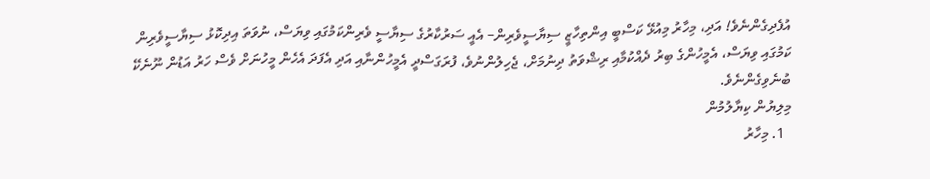އުފެދިގެންނެވެ! އަދި، މިހާރު މިއުޅޭ ކަސްބީ އިންތިހާޒީ ސިޔާސީވެރިން– އެއީ ސަރުކާރުގެ ސިޔާސީ ވެރިންކަމުގައި ވިޔަސް، ނުވަތަ އިދިކޮޅު ސިޔާސީވެރިން ކަމުގައި ވިޔަސް، އެމީހުންގެ ބިރު ދެއްކުމާއި ރިޝްވަތު ދިނުމަށް، ޖެހިލުންނުވެ، ފުރަގަސްދީ އެމީހުންނާއި އަދި އެފަދަ އެހެން މީހުނަށް ވެސް ހަރު އަޑުން ނޫނެކޭ ބުނެވިގެންނެވެ.
މިލިޔުން ކިޔާލުމުން
  1. މިހާރު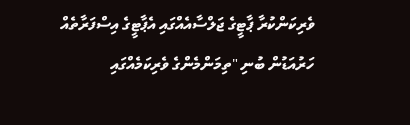ވެރިކަންކުރާ ޕާޓީގެ ޖަލްސާއެއްގައި އެޕާޓީގެ އިސްފަރާތެއް ހަރުއަޑުން ބުނި "ތިމަންމެންގެ ވެރިކަމެއްގައި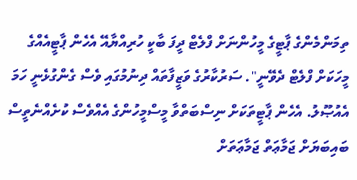ތިމަންމެންގެ ޕާޓީގެ މީހުންނަށް ފްލެޓް ދީފަ ބާކީ ހުރިއްޔާއޭ އެހެން ޕާޓީއެއްގެ މީހަކަށް ފްލެޓް ދެވޭނީ". ސަރުކާރުގެ ވަޒީފާތައް ދިނުމުގައި ވެސް ގެންގުޅެނީ ހަމަ އެއުޞޫލު. އެހެން ޕާޓީތަކަށް ނިސްބަތްވާ މީސްމީހުންގެ އެއްވެސް ކުށެއްނެތީސް ބައިބަޔަށް ޖަމާޢަތް ޖަމާޢަތަށް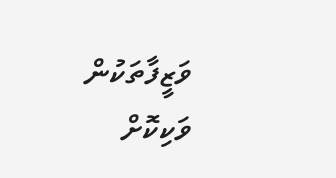ވަޒީފާތަކުން ވަކިކޮށް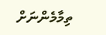ތިމާމެންނަށް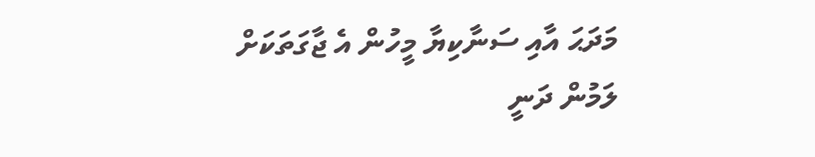މަދަޙަ އާއި ސަނާކިޔާ މީހުން އެ ޖާގަތަކަށް ލަމުން ދަނީ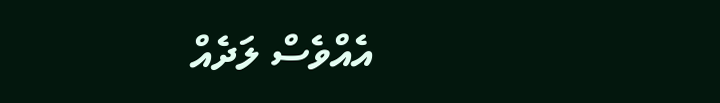އެއްވެސް ލަދެއް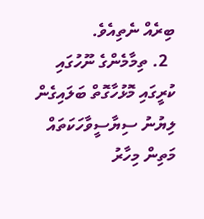ބިރެއް ނެތިއެވެ.
  2. ތިމާމެންގެ ނޫހުގައި ކުރީގައި މޮޅުހާގޮތް ބަލައިގެން ލިޔުނު ސިޔާސީވާހަކަތައް މަތިން މިހާރު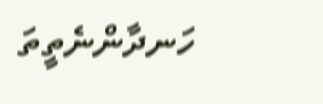ހަނދާންނެތީތަ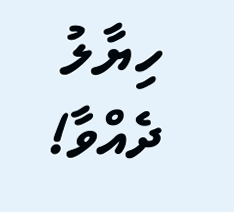ހިޔާލު ދެއްވާ!